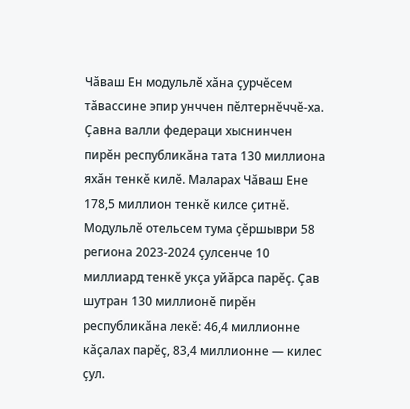Чӑваш Ен модульлӗ хӑна ҫурчӗсем тӑвассине эпир унччен пӗлтернӗччӗ-ха. Ҫавна валли федераци хыснинчен пирӗн республикӑна тата 130 миллиона яхӑн тенкӗ килӗ. Маларах Чӑваш Ене 178,5 миллион тенкӗ килсе ҫитнӗ.
Модульлӗ отельсем тума ҫӗршыври 58 региона 2023-2024 ҫулсенче 10 миллиард тенкӗ укҫа уйӑрса парӗҫ. Ҫав шутран 130 миллионӗ пирӗн республикӑна лекӗ: 46,4 миллионне кӑҫалах парӗҫ, 83,4 миллионне — килес ҫул.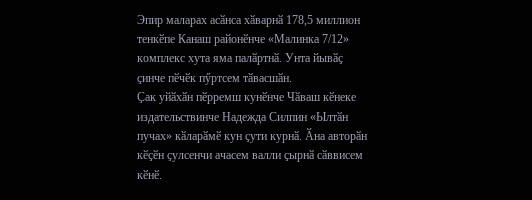Эпир маларах асӑнса хӑварнӑ 178,5 миллион тенкӗпе Канаш районӗнче «Малинка 7/12» комплекс хута яма палӑртнӑ. Унта йывӑҫ ҫинче пӗчӗк пӳртсем тӑвасшӑн.
Ҫак уйӑхӑн пӗрремш кунӗнче Чӑваш кӗнеке издательствинче Надежда Силпин «Ылтӑн пучах» кӑларӑмӗ кун ҫути курнӑ. Ӑна авторӑн кӗҫӗн ҫулсенчи ачасем валли ҫырнӑ сӑввисем кӗнӗ.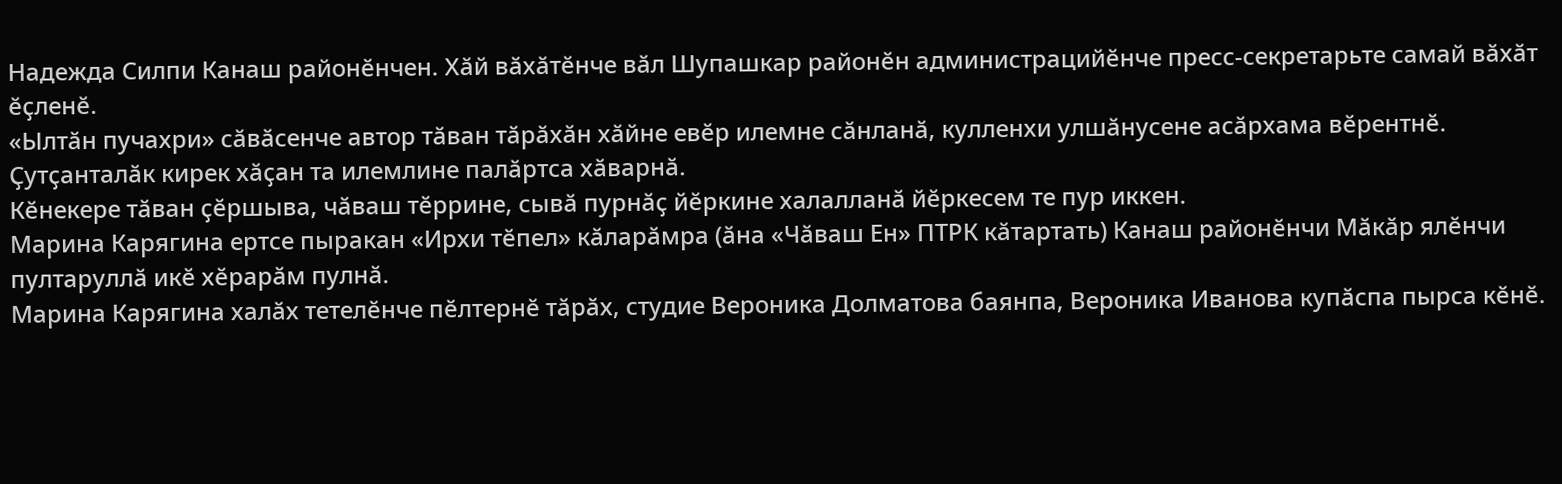Надежда Силпи Канаш районӗнчен. Хӑй вӑхӑтӗнче вӑл Шупашкар районӗн администрацийӗнче пресс-секретарьте самай вӑхӑт ӗҫленӗ.
«Ылтӑн пучахри» сӑвӑсенче автор тӑван тӑрӑхӑн хӑйне евӗр илемне сӑнланӑ, кулленхи улшӑнусене асӑрхама вӗрентнӗ. Ҫутҫанталӑк кирек хӑҫан та илемлине палӑртса хӑварнӑ.
Кӗнекере тӑван ҫӗршыва, чӑваш тӗррине, сывӑ пурнӑҫ йӗркине халалланӑ йӗркесем те пур иккен.
Марина Карягина ертсе пыракан «Ирхи тӗпел» кӑларӑмра (ӑна «Чӑваш Ен» ПТРК кӑтартать) Канаш районӗнчи Мӑкӑр ялӗнчи пултаруллӑ икӗ хӗрарӑм пулнӑ.
Марина Карягина халӑх тетелӗнче пӗлтернӗ тӑрӑх, студие Вероника Долматова баянпа, Вероника Иванова купӑспа пырса кӗнӗ.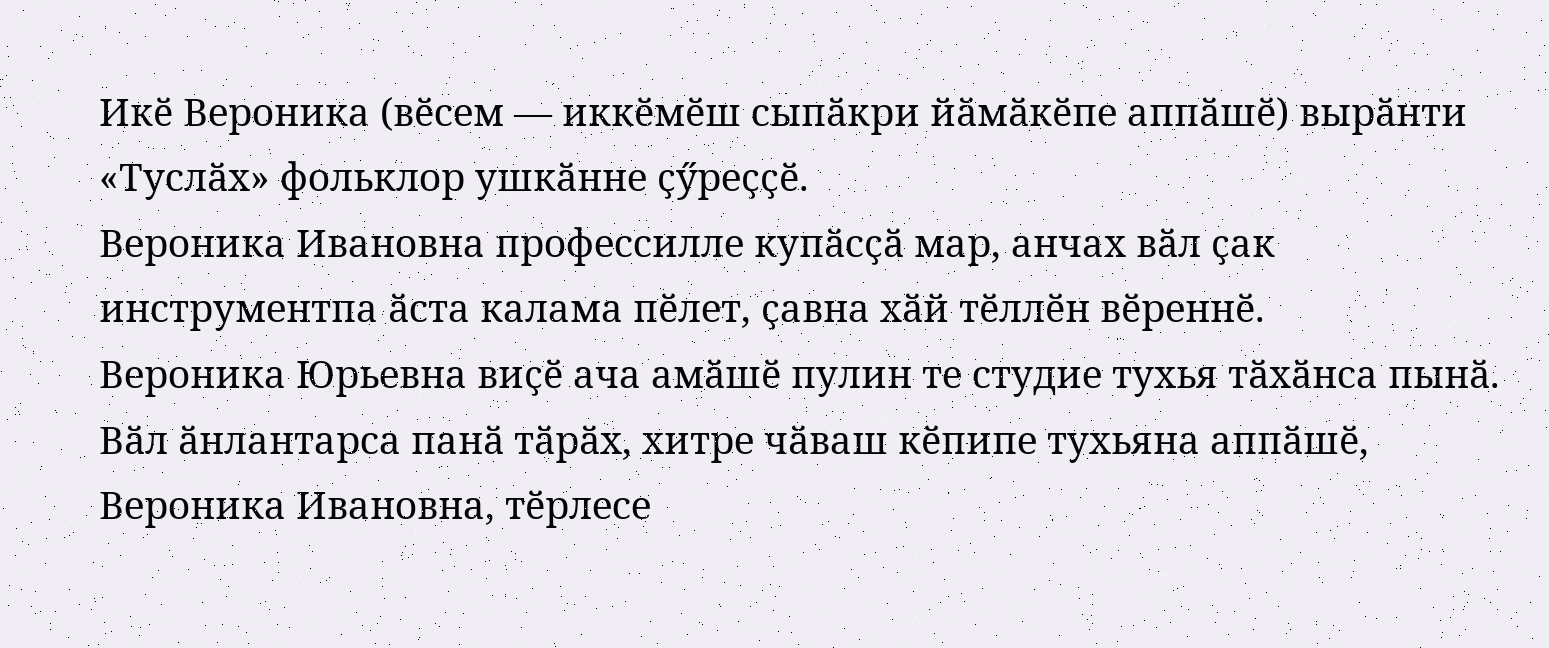Икӗ Вероника (вӗсем — иккӗмӗш сыпӑкри йӑмӑкӗпе аппӑшӗ) вырӑнти «Туслӑх» фольклор ушкӑнне ҫӳреҫҫӗ.
Вероника Ивановна профессилле купӑсҫӑ мар, анчах вӑл ҫак инструментпа ӑста калама пӗлет, ҫавна хӑй тӗллӗн вӗреннӗ.
Вероника Юрьевна виҫӗ ача амӑшӗ пулин те студие тухья тӑхӑнса пынӑ. Вӑл ӑнлантарса панӑ тӑрӑх, хитре чӑваш кӗпипе тухьяна аппӑшӗ, Вероника Ивановна, тӗрлесе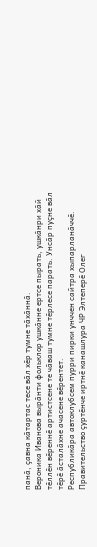панӑ, ҫавна кӑтартас тесе вӑл хӗр тумне тӑхӑннӑ.
Вероника Иванова вырӑнти фольклор ушкӑнне ертсе пырать, ушкӑнри хӑй тӗллӗн вӗреннӗ артистсене те чӑваш тумне тӗрлесе парать. Унсӑр пуҫне вӑл тӗрӗ ӑсталӑхне ачасене вӗрентет.
Республикӑра автоклубсем пурри пирки унччен сайтра хыпарланӑччӗ. Правительство ҫуртӗнче иртнӗ канашлура ЧР Элтеперӗ Олег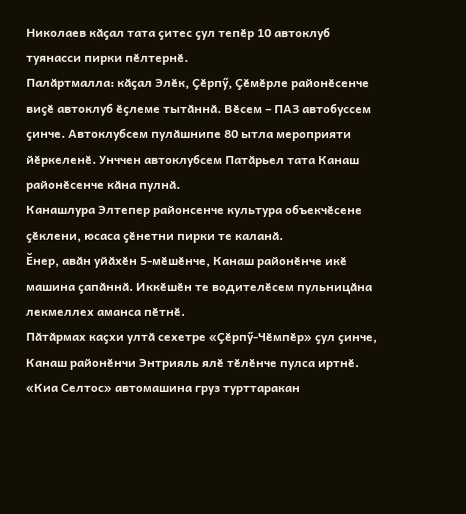Николаев кӑҫал тата ҫитес ҫул тепӗр 10 автоклуб туянасси пирки пӗлтернӗ.
Палӑртмалла: кӑҫал Элӗк, Ҫӗрпӳ, Ҫӗмӗрле районӗсенче виҫӗ автоклуб ӗҫлеме тытӑннӑ. Вӗсем – ПАЗ автобуссем ҫинче. Автоклубсем пулӑшнипе 80 ытла мероприяти йӗркеленӗ. Унччен автоклубсем Патӑрьел тата Канаш районӗсенче кӑна пулнӑ.
Канашлура Элтепер районсенче культура объекчӗсене ҫӗклени, юсаса ҫӗнетни пирки те каланӑ.
Ӗнер, авӑн уйӑхӗн 5-мӗшӗнче, Канаш районӗнче икӗ машина ҫапӑннӑ. Иккӗшӗн те водителӗсем пульницӑна лекмеллех аманса пӗтнӗ.
Пӑтӑрмах каҫхи ултӑ сехетре «Ҫӗрпӳ-Чӗмпӗр» ҫул ҫинче, Канаш районӗнчи Энтрияль ялӗ тӗлӗнче пулса иртнӗ. «Киа Селтос» автомашина груз турттаракан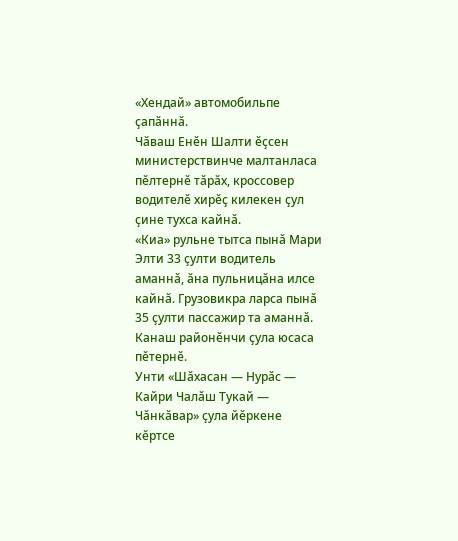«Хендай» автомобильпе ҫапӑннӑ.
Чӑваш Енӗн Шалти ӗҫсен министерствинче малтанласа пӗлтернӗ тӑрӑх, кроссовер водителӗ хирӗҫ килекен ҫул ҫине тухса кайнӑ.
«Киа» рульне тытса пынӑ Мари Элти 33 ҫулти водитель аманнӑ, ӑна пульницӑна илсе кайнӑ. Грузовикра ларса пынӑ 35 ҫулти пассажир та аманнӑ.
Канаш районӗнчи ҫула юсаса пӗтернӗ.
Унти «Шӑхасан — Нурӑс — Кайри Чалӑш Тукай — Чӑнкӑвар» ҫула йӗркене кӗртсе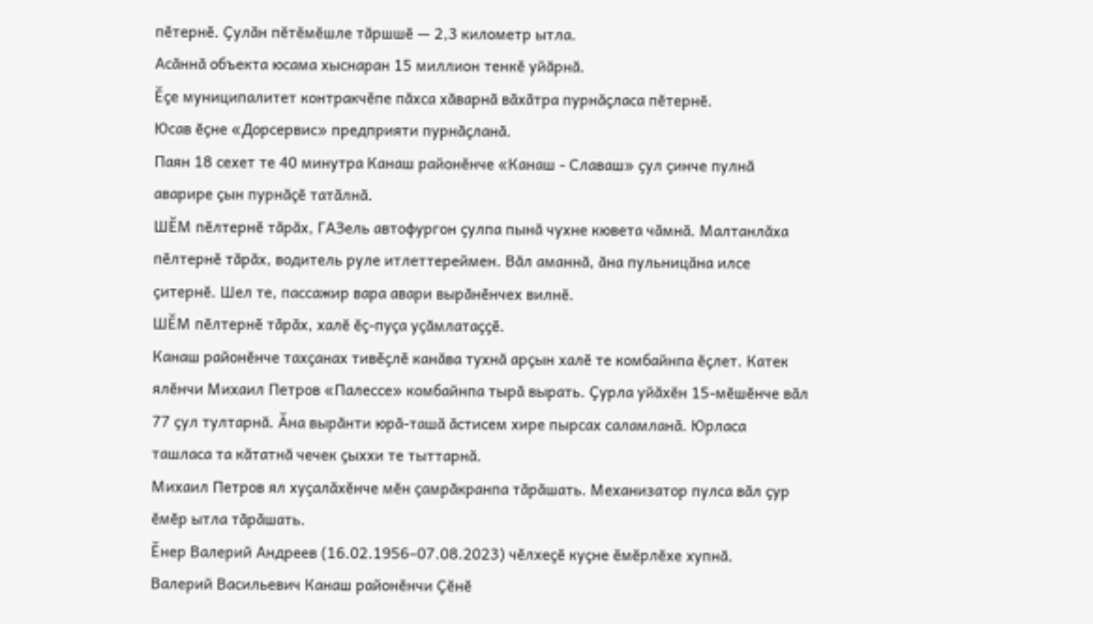пӗтернӗ. Ҫулӑн пӗтӗмӗшле тӑршшӗ — 2,3 километр ытла.
Асӑннӑ объекта юсама хыснаран 15 миллион тенкӗ уйӑрнӑ.
Ӗҫе муниципалитет контракчӗпе пӑхса хӑварнӑ вӑхӑтра пурнӑҫласа пӗтернӗ.
Юсав ӗҫне «Дорсервис» предприяти пурнӑҫланӑ.
Паян 18 сехет те 40 минутра Канаш районӗнче «Канаш - Славаш» ҫул ҫинче пулнӑ аварире ҫын пурнӑҫӗ татӑлнӑ.
ШӖМ пӗлтернӗ тӑрӑх, ГАЗель автофургон ҫулпа пынӑ чухне кювета чӑмнӑ. Малтанлӑха пӗлтернӗ тӑрӑх, водитель руле итлеттереймен. Вӑл аманнӑ, ӑна пульницӑна илсе ҫитернӗ. Шел те, пассажир вара авари вырӑнӗнчех вилнӗ.
ШӖМ пӗлтернӗ тӑрӑх, халӗ ӗҫ-пуҫа уҫӑмлатаҫҫӗ.
Канаш районӗнче тахҫанах тивӗҫлӗ канӑва тухнӑ арҫын халӗ те комбайнпа ӗҫлет. Катек ялӗнчи Михаил Петров «Палессе» комбайнпа тырӑ вырать. Ҫурла уйӑхӗн 15-мӗшӗнче вӑл 77 ҫул тултарнӑ. Ӑна вырӑнти юрӑ-ташӑ ӑстисем хире пырсах саламланӑ. Юрласа ташласа та кӑтатнӑ чечек ҫыххи те тыттарнӑ.
Михаил Петров ял хуҫалӑхӗнче мӗн ҫамрӑкранпа тӑрӑшать. Механизатор пулса вӑл ҫур ӗмӗр ытла тӑрӑшать.
Ӗнер Валерий Андреев (16.02.1956–07.08.2023) чӗлхеҫӗ куҫне ӗмӗрлӗхе хупнӑ.
Валерий Васильевич Канаш районӗнчи Ҫӗнӗ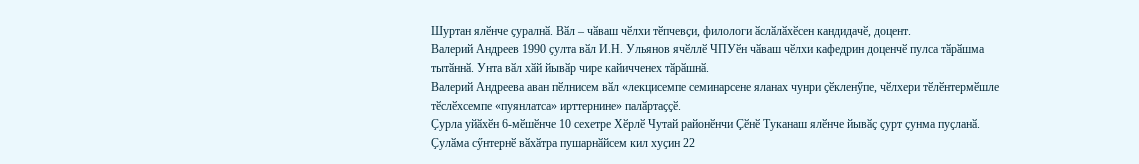Шуртан ялӗнче ҫуралнӑ. Вӑл – чӑваш чӗлхи тӗпчевҫи, филологи ӑслӑлӑхӗсен кандидачӗ, доцент.
Валерий Андреев 1990 ҫулта вӑл И.Н. Ульянов ячӗллӗ ЧПУӗн чӑваш чӗлхи кафедрин доценчӗ пулса тӑрӑшма тытӑннӑ. Унта вӑл хӑй йывӑр чире кайичченех тӑрӑшнӑ.
Валерий Андреева аван пӗлнисем вӑл «лекцисемпе семинарсене яланах чунри ҫӗкленӳпе, чӗлхери тӗлӗнтермӗшле тӗслӗхсемпе «пуянлатса» ирттернине» палӑртаҫҫӗ.
Ҫурла уйӑхӗн 6-мӗшӗнче 10 сехетре Хӗрлӗ Чутай районӗнчи Ҫӗнӗ Туканаш ялӗнче йывӑҫ ҫурт ҫунма пуҫланӑ. Ҫулӑма сӳнтернӗ вӑхӑтра пушарнӑйсем кил хуҫин 22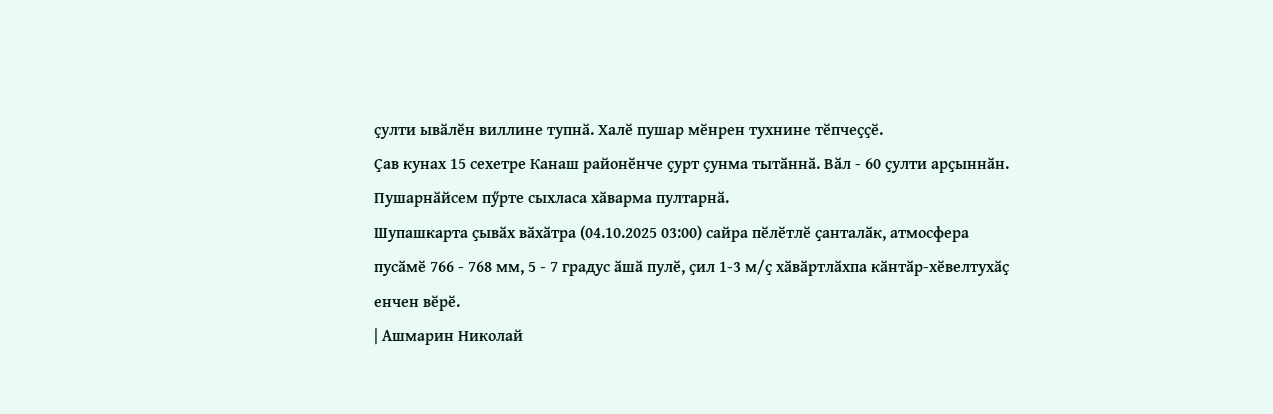ҫулти ывӑлӗн виллине тупнӑ. Халӗ пушар мӗнрен тухнине тӗпчеҫҫӗ.
Ҫав кунах 15 сехетре Канаш районӗнче ҫурт ҫунма тытӑннӑ. Вӑл - 60 ҫулти арҫыннӑн. Пушарнӑйсем пӳрте сыхласа хӑварма пултарнӑ.
Шупашкарта ҫывӑх вӑхӑтра (04.10.2025 03:00) сайра пӗлӗтлӗ ҫанталӑк, атмосфера пусӑмӗ 766 - 768 мм, 5 - 7 градус ӑшӑ пулӗ, ҫил 1-3 м/ҫ хӑвӑртлӑхпа кӑнтӑр-хӗвелтухӑҫ енчен вӗрӗ.
| Ашмарин Николай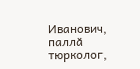Иванович, паллӑ тюрколог,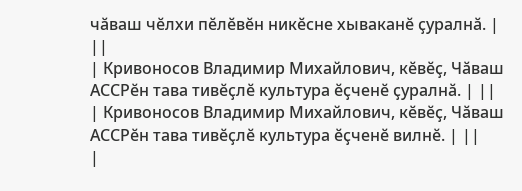чӑваш чӗлхи пӗлӗвӗн никӗсне хываканӗ ҫуралнӑ. | ||
| Кривоносов Владимир Михайлович, кӗвӗҫ, Чӑваш АССРӗн тава тивӗҫлӗ культура ӗҫченӗ ҫуралнӑ. | ||
| Кривоносов Владимир Михайлович, кӗвӗҫ, Чӑваш АССРӗн тава тивӗҫлӗ культура ӗҫченӗ вилнӗ. | ||
|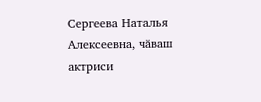Сергеева Наталья Алексеевна, чӑваш актриси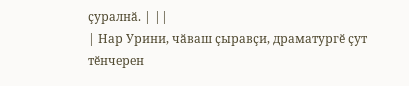ҫуралнӑ. | ||
| Нар Урини, чӑваш ҫыравҫи, драматургӗ ҫут тӗнчерен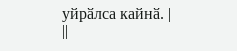уйрӑлса кайнӑ. | ||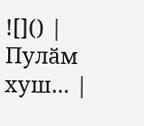![]() | Пулӑм хуш... |